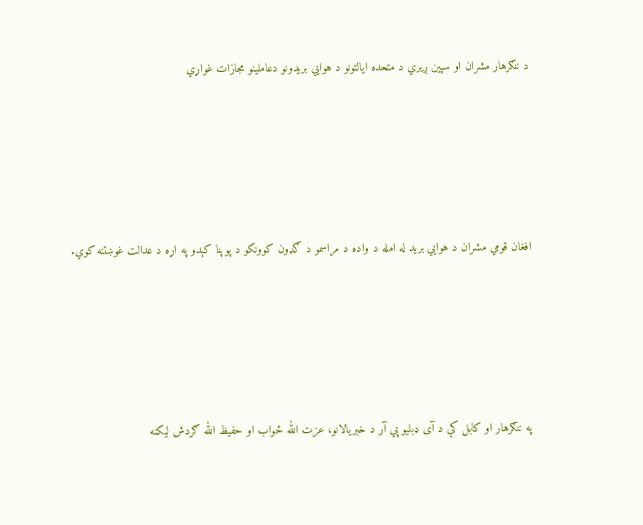د ننګرهار مشران او سپين ږيري د متحده ايالتونو د هوايي بريدونو دعاملينو مجازات غواړي





افغان قومي مشران د هوايي بريد له امله د واده د مراسمو د ګډون كوونكو د پوپنا كېدو په اړه د عدالت غوښتنه كوي.





په ننګرهار او كابل كې د آى ډبليو پي آر د خبريالانو، عزت الله ځواب او حفيظ الله ګردش ليكنه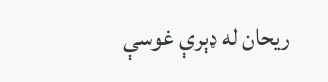ريحان له ډېرې غوسې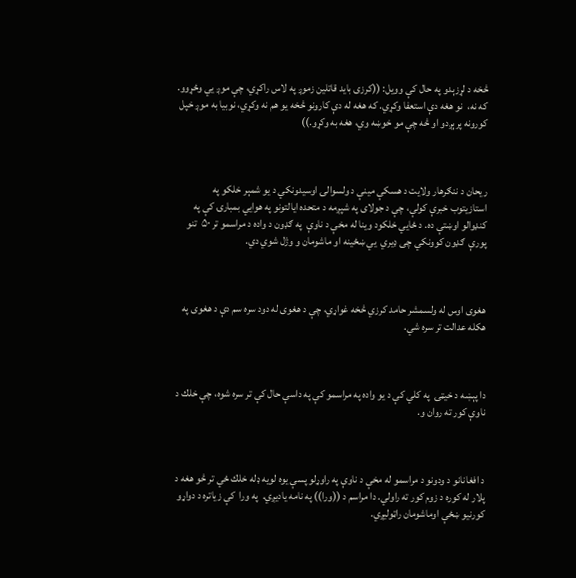څخه د لړزېدو په حال كې وويل: ((كرزى بايد قاتلين زموږ په لاس راكړي، چې موږ يي وځړوو. كه نه،  نو هغه دې استعفا وكړي. كه هغه له دې كارونو څخه يو هم نه وكړي، نوبيا به موږ خپل كورونه پرېږدو او څه چې مو خوښه وي، هغه به وكړو.))



ريحان د ننګرهار ولايت د هسكې مينې د ولسوالۍ اوسيدونكي د يو شمېر خلكو په استازيتوب خبرې كولې، چې د جولاى په شپږمه د متحده ايالتونو په هوايي بمبارۍ كې په كنډوالو اوښتې ده. د ځايي خلكود وينا له مخې د ناوې  په ګډون د واده د مراسمو تر ۵۰  تنو پورې  ګډون كوونكي چى ډيري  يي ښځينه او ماشومان و وژل شوي دي.



هغوى اوس له ولسمشر حامد كرزي څخه غواړي، چې د هغوى له دود سره سم دې د هغوى په هكله عدالت تر سره شي.



دا پېښه د خيټۍ  په كلي كې د يو واده په مراسمو كې په داسې حال كې تر سره شوه، چې خلك د ناوې كور ته روان و.



د افغانانو د ودونو د مراسمو له مخې د ناوې په راوړلو پسې يوه لويه ډله خلك ځي تر څو هغه د پلار له كوره د زوم كور ته راولي. دا مراسم د ((ورا)) په نامه ياديږي.  په ورا  كې زياتره د دواړو كورنيو ښځې اوماشومان راټوليږي.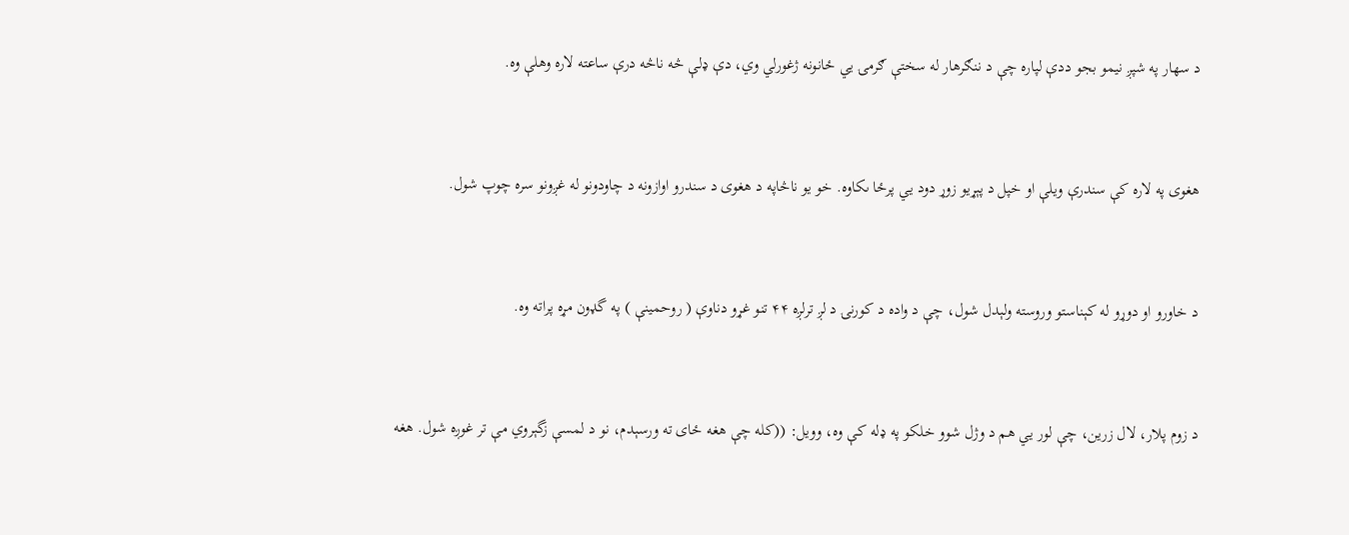د سهار په شپږ نيمو بجو ددې لپاره چې د ننګرهار له سختې ګرمۍ يي ځانونه ژغورلي وي، دې ډلې څه ناڅه درې ساعته لاره وهلې وه.



هغوى په لاره كې سندرې ويلې او خپل د پېړيو زوړ دود يي پرځا ىكاوه. خو يو ناڅاپه د هغوى د سندرو اوازونه د چاودونو له غږونو سره چوپ شول.



د خاورو او دوړو له كېناستو وروسته ولېدل شول، چې د واده د كورنۍ د لږ ترلږه ۴۴ تنو غړو دناوې ( روحمينې ) په گډون مړه پراته وه.



د زوم پلار، لال زرين، چې لور يي هم د وژل شوو خلكو په ډله كې وه، وويل: ((كله چې هغه ځاى ته ورسېدم، نو د لمسې زگېروي مې تر غوږه شول. هغه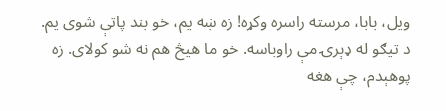ويل، بابا، مرسته راسره وكړه! زه ښه يم، خو بند پاتې شوى يم.  د تيګو له ډېرۍ مې راوباسه. خو ما هيڅ هم نه شو كولاى. زه پوهېدم، چې هغه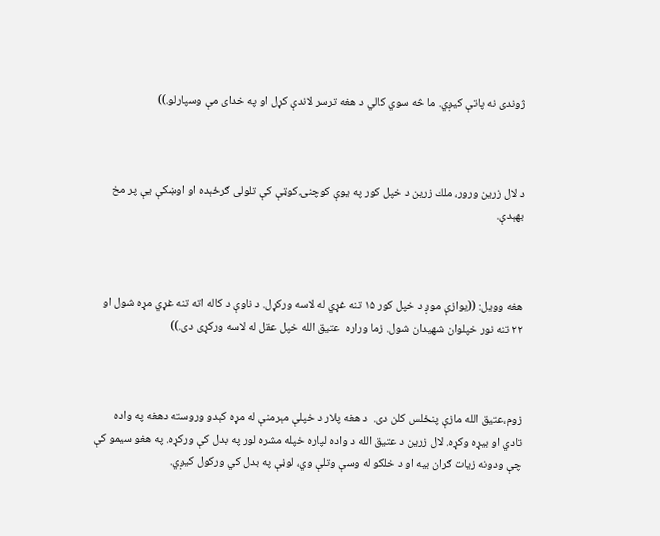ژوندى نه پاتې كيږي. ما څه سوي كالي د هغه ترسر لاندې كړل او په خداى مې وسپارلو.))



د لال زرين ورور، ملك زرين د خپل كور په يوې كوچنۍ كوټې كې تلولى ګرځېده او اوښكې يې پر مخ بهېدې.



هغه وويل: ((يوازې موږ د خپل كور ۱۵ تنه غړي له لاسه وركړل. د ناوې د كاله اته تنه غړي مړه شول او ۲۲ تنه نور خپلوان شهيدان شول. زما وراره  عتيق الله خپل عقل له لاسه وركړى دى.))



زوم،عتيق الله مازې پنځلس كلن دى.  د هغه پلار د خپلې مېرمنې له مړه كېدو وروسته دهغه په واده تادي او بيړه وكړه. لال زرين د عتيق الله د واده لپاره خپله مشره لور په بدل كې وركړه. په هغو سيمو كې چې ودونه زيات ګران بيه او د خلكو له وسې وتلې وي، لوڼې په بدل كي وركول كيږي.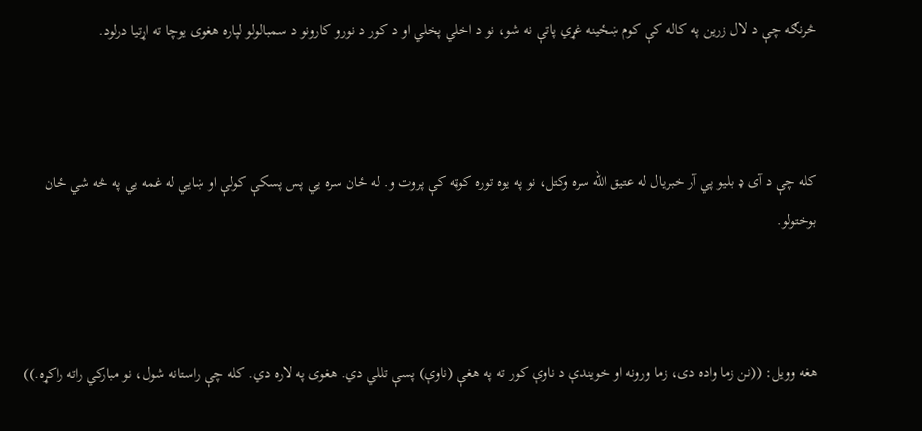څرنګه چې د لال زرين په كاله كې كوم ښځينه غړي پاتې نه شو، نو د اخلي پخلي او د كور د نورو كارونو د سمبالولو لپاره هغوى يوچا ته اړتيا درلود.



كله چې د آى ډ بليو پي آر خبريال له عتيق الله سره وكتل، نو په يوه توره كوټه كې پروت و. له ځان سره يي پس پسكې كولې او ښايي له غمه يي په څه شي ځان بوختولو.



هغه وويل: ((نن زما واده دى، زما ورونه او خويندې د ناوې كور ته په هغې (ناوې) پسې تللي دي. هغوى په لاره دي. كله چې راستانه شول، نو مباركي راته راكړه.))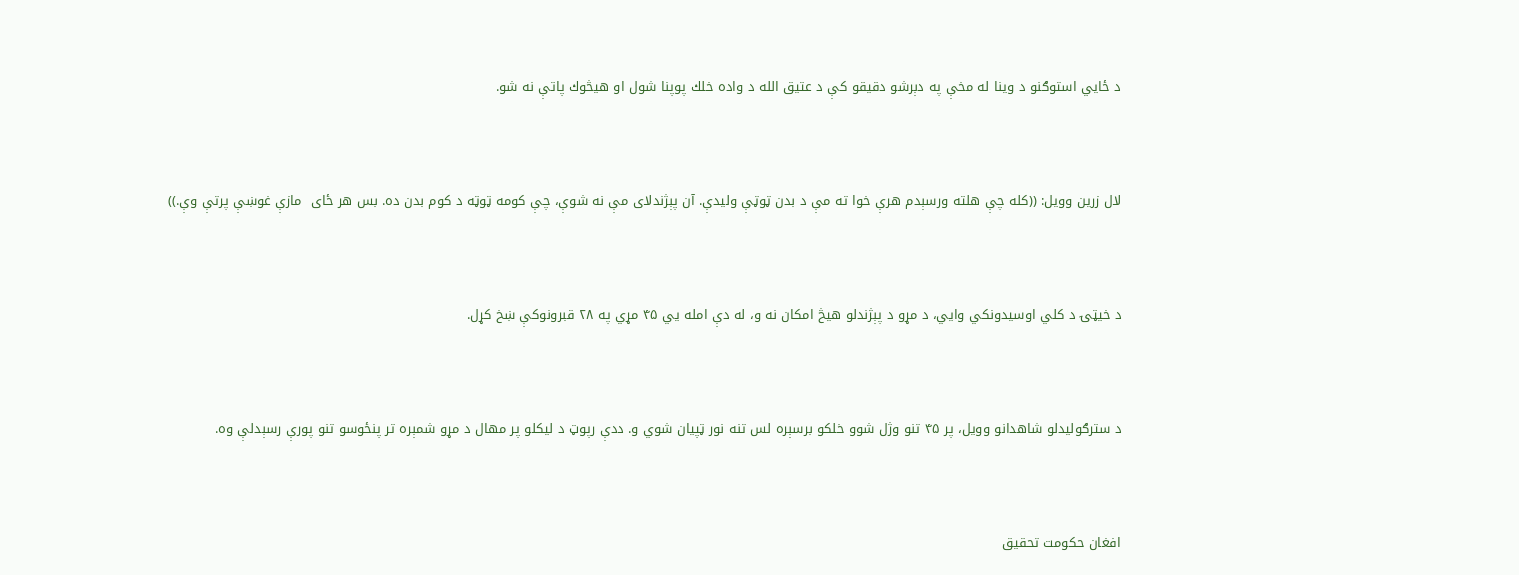د ځايي استوګنو د وينا له مخې په دېرشو دقيقو كې د عتيق الله د واده خلك پوپنا شول او هيڅوك پاتې نه شو.



لال زرين وويل: ((كله چې هلته ورسېدم هرې خوا ته مې د بدن ټوټې وليدې. آن پېژندلاى مې نه شوې، چې كومه ټوټه د كوم بدن ده. بس هر ځاى  مازې غوښې پرتې وې.))



د خيټۍ د كلي اوسيدونكي وايي، د مړو د پېژندلو هيڅ امكان نه و، له دې امله يي ۴۵ مړي په ۲۸ قبرونوكې ښخ كړل.



د سترګوليدلو شاهدانو وويل، پر ۴۵ تنو وژل شوو خلكو برسېره لس تنه نور ټپيان شوي و. ددې رپوټ د ليكلو پر مهال د مړو شمېره تر پنځوسو تنو پورې رسېدلې وه.



افغان حكومت تحقيق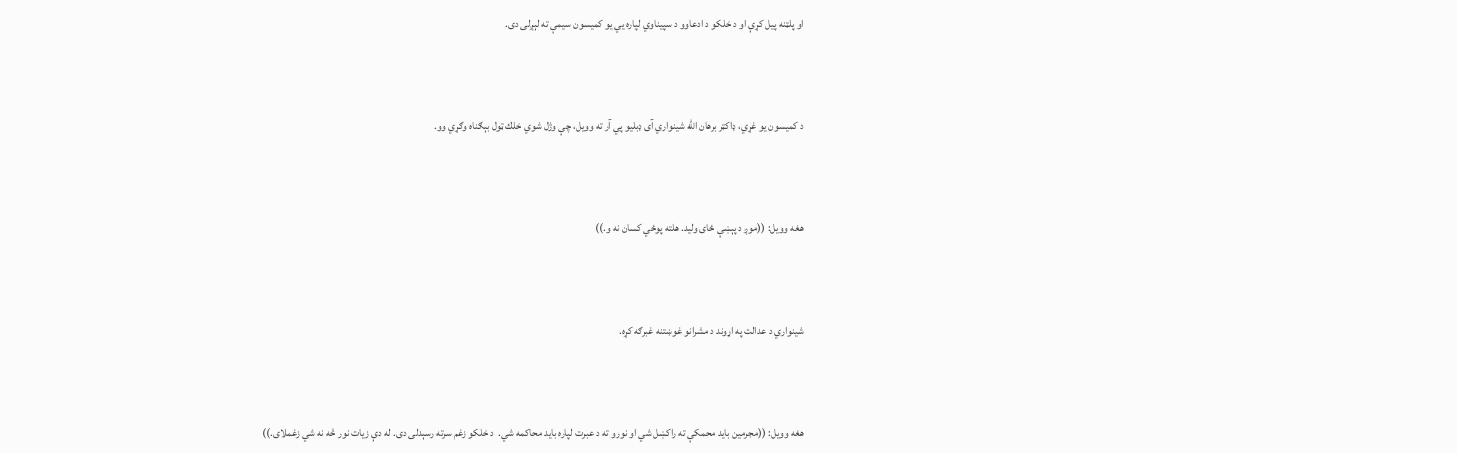او پلټنه پيل كړې او د خلكو د ادعاوو د سپيناوي لپاره يي يو كميسون سيمې ته لېږلى دى.



د كميسون يو غړي، ډاكټر برهان الله شينواري آى ډبليو پي آر ته وويل، چې وژل شوي خلك ټول بېګناه وګړي وو.



هغه وويل: ((موږ د پېښې ځاى وليد. هلته پوځي كسان نه و.))



شينواري د عدالت په اړوند د مشرانو غوښتنه غبرګه كړه.



هغه وويل: ((مجرمين بايد محمكې ته راكښل شي او نورو ته د عبرت لپاره بايد محاكمه شي.  د خلكو زغم سرته رسېدلى دى. له دې زيات نور څه نه شي زغملاى.))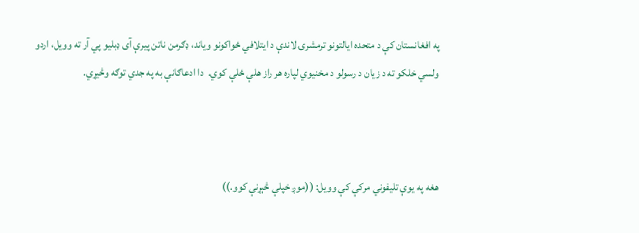په افغانستان كې د متحده ايالتونو ترمشرۍ لاندې د ايتلافي ځواكونو وياند، ډګرمن ناتن پيرې آى ډبليو پي آر ته وويل، اردو ولسي خلكو ته د زيان د رسولو د مخنيوي لپاره هر راز هلې ځلې كوي.  دا ادعاګانې به په جدي توګه وڅيړي.



هغه په يوې تليفوني مركې كې وويل: ((موږ خپلې څېړنې كوو.))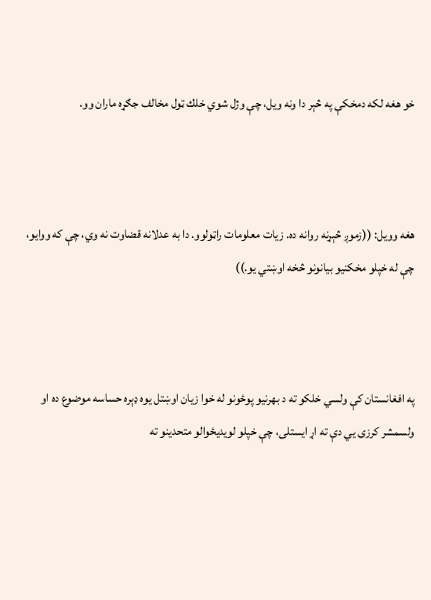خو هغه لكه دمخكې په څېر دا ونه ويل، چې وژل شوي خلك ټول مخالف جګړه ماران وو.



هغه وويل: ((زموږ څېړنه روانه ده. زيات معلومات راټولوو. دا به عدلانه قضاوت نه وي، چې كه ووايو، چې له خپلو مخكنيو بيانونو څخه اوښتي يو.))



په افغانستان كې ولسي خلكو ته د بهرنيو پوځونو له خوا زيان اوښتل يوه ډېره حساسه موضوع ده او ولسمشر كرزى يي دې ته اړ ايستلى، چې خپلو لويديځوالو متحدينو ته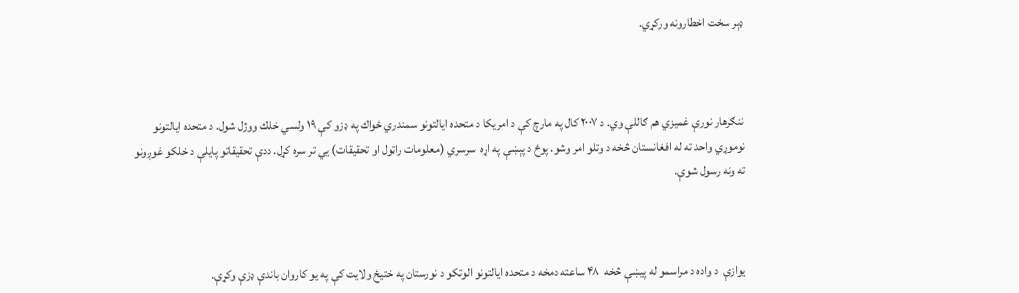ډېر سخت اخطارونه وركړي.



ننګرهار نورې غميزي هم ګاللې وي. د ۲۰۰۷ كال په مارچ كې د امريكا د متحده ايالتونو سمندري ځواك په ډزو كې ۱۹ ولسي خلك ووژل شول. د متحده ايالتونو نوموړي واحد ته له افغانستان څخه د وتلو امر وشو. پوځ د پېښې په اړه  سرسري (معلومات راټول او تحقيقات) يي تر سره كړل. ددې تحقيقاتو پايلې د خلكو غوږونو ته ونه رسول شوې.



يوازې  د واده د مراسمو له پيښې څخه  ۴۸ ساعته دمخه د متحده ايالتونو الوتكو د نورستان په ختيځ ولايت كې په يو كاروان باندې ډزې وكړې.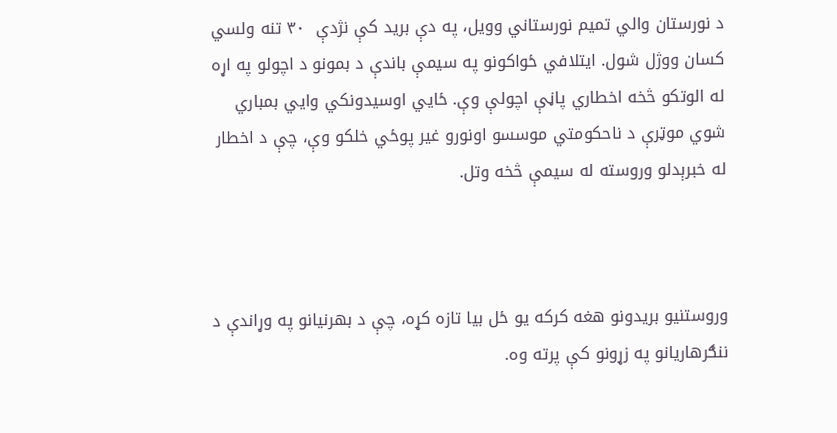د نورستان والي تميم نورستاني وويل، په دې بريد كې نژدې  ۳۰ تنه ولسي كسان ووژل شول. ايتلافي ځواكونو په سيمې باندې د بمونو د اچولو په اړه له الوتكو څخه اخطاري پاڼې اچولې وې. ځايي اوسيدونكي وايي بمباري شوي موټرې د ناحكومتي موسسو اونورو غير پوځي خلكو وې، چې د اخطار له خبرېدلو وروسته له سيمې څخه وتل.



وروستنيو بريدونو هغه كركه يو ځل بيا تازه كړه، چې د بهرنيانو په وړاندې د ننګرهاريانو په زړونو كې پرته وه.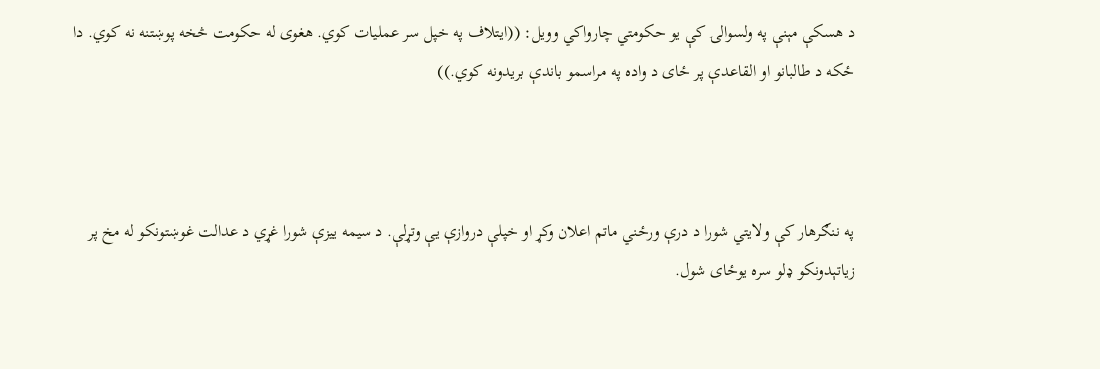د هسكې مېنې په ولسوالۍ كې يو حكومتي چارواكي وويل: ((ايتلاف په خپل سر عمليات كوي. هغوى له حكومت څخه پوښتنه نه كوي. دا ځكه د طالبانو او القاعدې پر ځاى د واده په مراسمو باندې بريدونه كوي.))



په ننګرهار كې ولايتي شورا د درې ورځني ماتم اعلان وكړ او خپلې دروازې يې وتړلې. د سيمه ييزې شورا غړي د عدالت غوښتونكو له مخ پر زياتېدونكو ډلو سره يوځاى شول.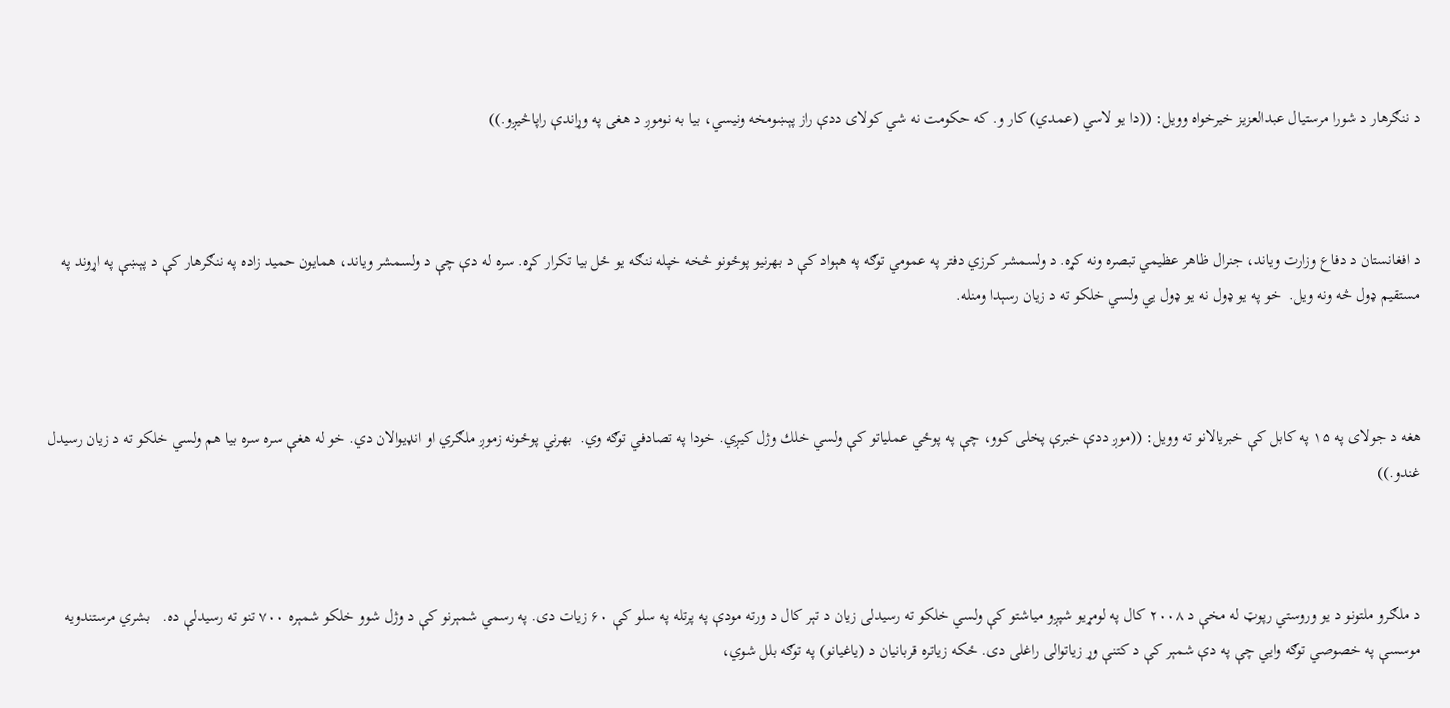د ننګرهار د شورا مرستيال عبدالعزيز خيرخواه وويل: ((دا يو لاسي (عمدي) كار و. كه حكومت نه شي كولاى ددې راز پېښومخه ونيسي، بيا به نوموږ د هغى په وړاندې راپاڅيږو.))



د افغانستان د دفاع وزارت وياند، جنرال ظاهر عظيمي تبصره ونه كړه. د ولسمشر كرزي دفتر په عمومي توګه په هېواد كې د بهرنيو پوځونو څخه خپله ننګه يو ځل بيا تكرار كړه. سره له دې چې د ولسمشر وياند، همايون حميد زاده په ننګرهار كې د پېښې په اړوند په مستقيم ډول څه ونه ويل.  خو په يو ډول نه يو ډول يي ولسي خلكو ته د زيان رسېدا ومنله.



هغه د جولاى په ۱۵ په كابل كې خبريالانو ته وويل: ((موږ ددې خبرې پخلى كوو، چې په پوځي عملياتو كې ولسي خلك وژل كيږي. خودا په تصادفي توګه وي.  بهرني پوځونه زموږ ملګري او انډيوالان دي. خو له هغې سره سره بيا هم ولسي خلكو ته د زيان رسيدل غندو.))



د ملګرو ملتونو د يو وروستي رپوټ له مخې د ۲۰۰۸ كال په لومړيو شپږو مياشتو كې ولسي خلكو ته رسيدلى زيان د تېر كال د ورته مودې په پرتله په سلو كې ۶۰ زيات دى. په رسمي شمېرنو كې د وژل شوو خلكو شمېره ۷۰۰ تنو ته رسيدلې ده.   بشري مرستندويه موسسې په خصوصي توګه وايي چې په دې شمېر كې د كتنې وړ زياتوالى راغلى دى. ځكه زياتره قربانيان د (ياغيانو) په توګه بلل شوي،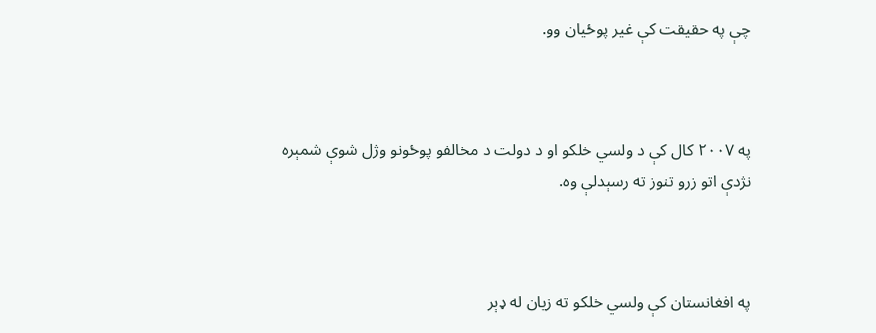چې په حقيقت كې غير پوځيان وو.



په ۲۰۰۷ كال كې د ولسي خلكو او د دولت د مخالفو پوځونو وژل شوې شمېره نژدې اتو زرو تنوز ته رسېدلې وه.



په افغانستان كې ولسي خلكو ته زيان له ډېر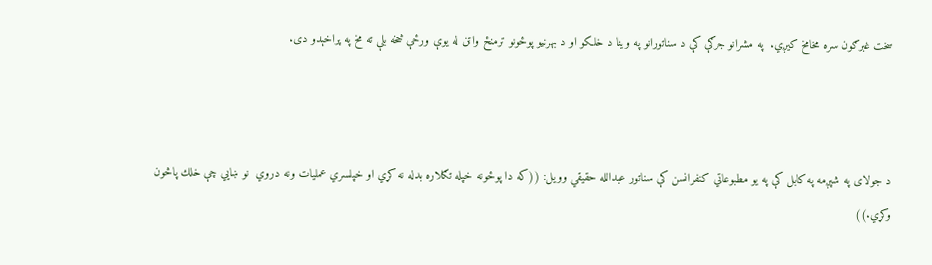سخت غبرګون سره مخامخ كيږي.  په مشرانو جرګې كې د سناتورانو په وينا د خلكو او د بهرنيو پوځونو ترمنځ واټن له يوې ورځې څخه بلې ته مخ په پراخېدو دى.



د جولاى په شپږمه په كابل كې په يو مطبوعاتي كنفرانسن كې سناتور عبدالله حقيقي وويل: ((كه دا پوځونه خپله تګلاره بدله نه كړي او خپلسري عمليات ونه دروي  نو ښايي چې خلك پاڅون وكړي.))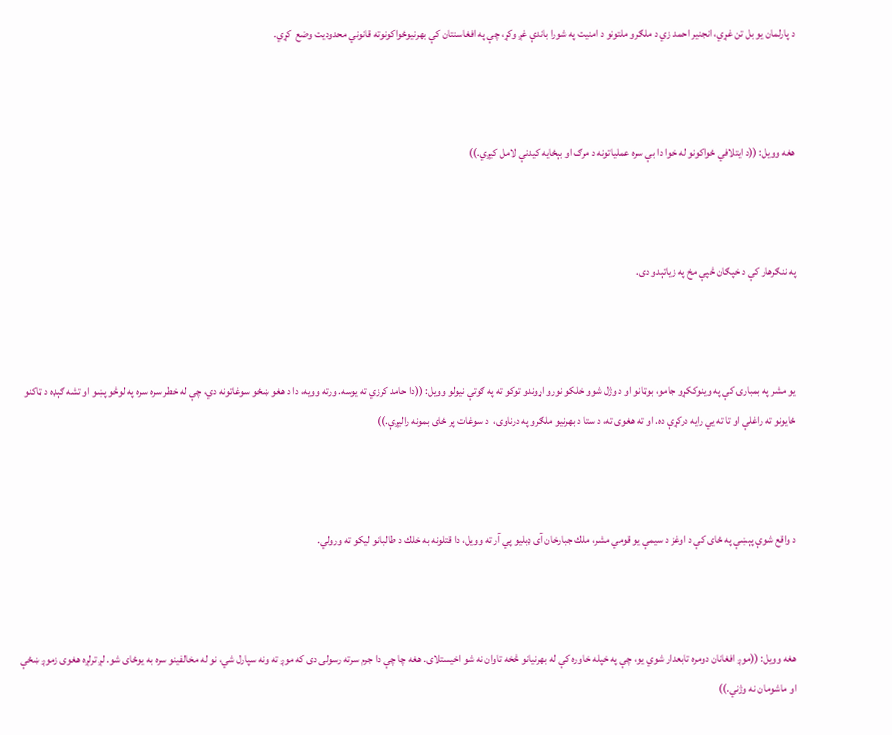د پارلمان يو بل تن غړي، انجنير احمد زي د ملګرو ملتونو د امنيت په شورا باندې غږ وكړ، چې په افغاسنتان كې بهرنيوځواكونوته قانوني محدوديت وضع  كړي.



هغه وويل: ((د ايتلافي ځواكونو له خوا دا بې سره عملياتونه د مرګ او بېځايه كيدنې لامل كيږي.))



په ننګرهار كې د خپګان څپې مخ په زياتېدو دى.



يو مشر په بمبارۍ كې په وينوككړو جامو، بوټانو او د وژل شوو خلكو نورو اړوندو توكو ته په ګوتې نيولو وويل: ((دا حامد كرزي ته يوسه. ورته وويه، دا د هغو ښځو سوغاتونه دي، چې له خطر سره سره په لوڅو پښو او تشه ګېډه د ټاكنو ځايونو ته راغلې او تا ته يي رايه دركړې ده. او ته هغوى ته، د ستا د بهرنيو ملګرو په درناوى،  د سوغات پر ځاى بمونه راليږې.))



د واقع شوې پېښې په ځاى كې د اوغز د سيمې يو قومي مشر، ملك جبارخان آى ډبليو پي آر ته وويل، دا قتلونه به خلك د طالبانو ليكو ته ورولي.



هغه وويل: ((موږ افغانان دومره تابعدار شوي يو، چې په خپله خاوره كې له بهرنيانو څخه تاوان نه شو اخيستلاى. هغه چا چې دا جرم سرته رسولى دى كه موږ ته ونه سپارل شي، نو له مخالفينو سره به يوځاى شو. لږ ترلږه هغوى زموږ ښځې او ماشومان نه وژني.))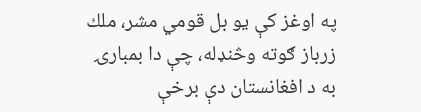په اوغز كې يو بل قومي مشر، ملك زرباز ګوته وڅنډله، چې دا بمبارۍ به د افغانستان دې برخې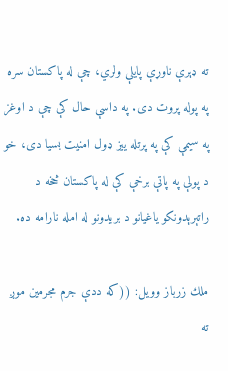ته ډېرې ناوړې پايلې ولري، چې له پاكستان سره په پوله پروت دى. په داسې حال كې چې د اوغز په سيمې كې په پرتله ييز ډول امنيت بسيا دى، خو د پولې په پاتې برخې كې له پاكستان څخه د راتېرېدونكو ياغيانو د بريدونو له امله نارامه ده.

ملك زرباز وويل: ((كه ددې جرم مجرمين موږ ته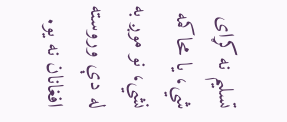تسليم نه كړاى شي، يا محاكمه نشي، نو موږ به له دې وروسته افغانان نه يو.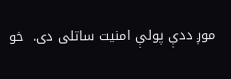موږ ددې پولې امنيت ساتلى دى.  خو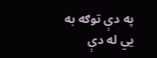په دې توګه به يي له دې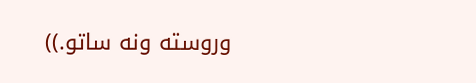وروسته ونه ساتو.))